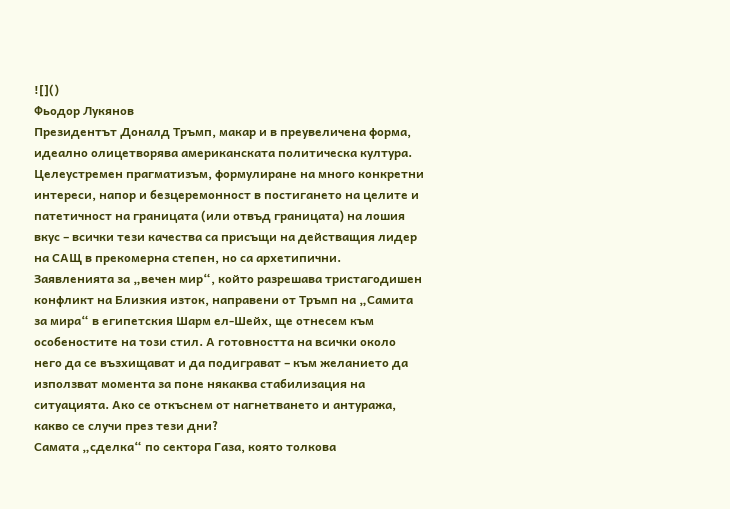![]()
Фьодор Лукянов
Президентът Доналд Тръмп, макар и в преувеличена форма, идеално олицетворява американската политическа култура. Целеустремен прагматизъм, формулиране на много конкретни интереси, напор и безцеремонност в постигането на целите и патетичност на границата (или отвъд границата) на лошия вкус – всички тези качества са присъщи на действащия лидер на САЩ в прекомерна степен, но са архетипични.
Заявленията за „вечен мир“, който разрешава тристагодишен конфликт на Близкия изток, направени от Тръмп на „Самита за мира“ в египетския Шарм ел-Шейх, ще отнесем към особеностите на този стил. А готовността на всички около него да се възхищават и да подиграват – към желанието да използват момента за поне някаква стабилизация на ситуацията. Ако се откъснем от нагнетването и антуража, какво се случи през тези дни?
Самата „сделка“ по сектора Газа, която толкова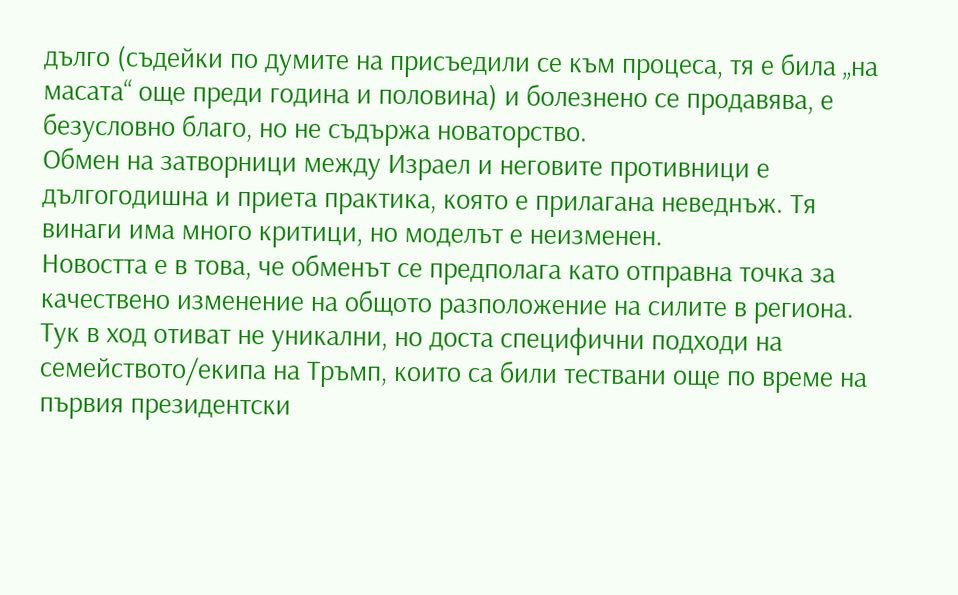дълго (съдейки по думите на присъедили се към процеса, тя е била „на масата“ още преди година и половина) и болезнено се продавява, е безусловно благо, но не съдържа новаторство.
Обмен на затворници между Израел и неговите противници е дългогодишна и приета практика, която е прилагана неведнъж. Тя винаги има много критици, но моделът е неизменен.
Новостта е в това, че обменът се предполага като отправна точка за качествено изменение на общото разположение на силите в региона. Тук в ход отиват не уникални, но доста специфични подходи на семейството/екипа на Тръмп, които са били тествани още по време на първия президентски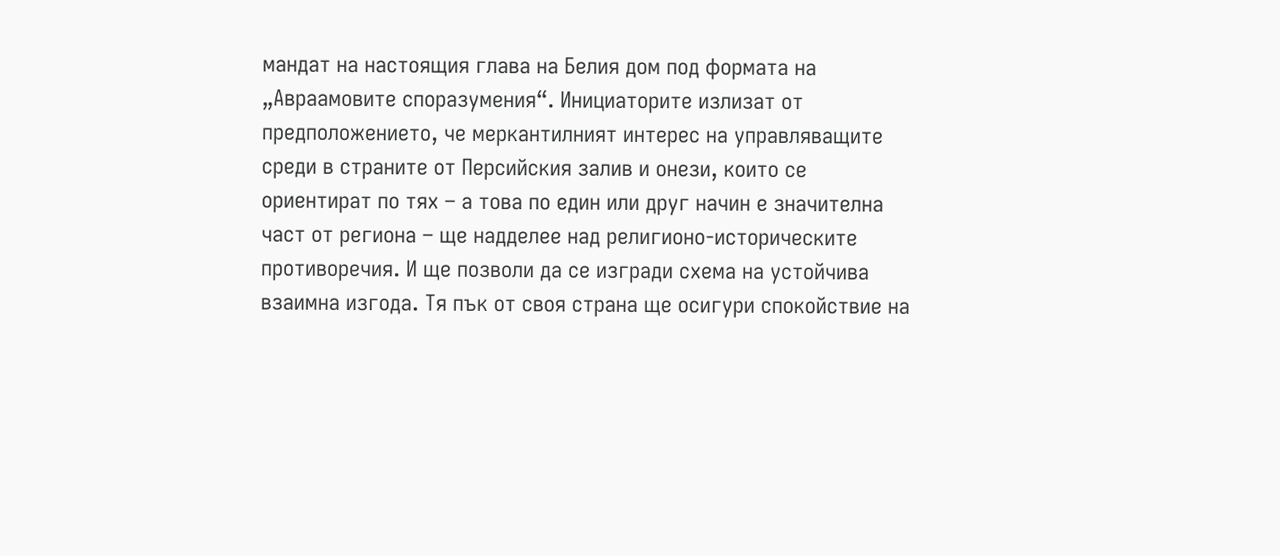мандат на настоящия глава на Белия дом под формата на „Авраамовите споразумения“. Инициаторите излизат от предположението, че меркантилният интерес на управляващите среди в страните от Персийския залив и онези, които се ориентират по тях – а това по един или друг начин е значителна част от региона – ще надделее над религионо-историческите противоречия. И ще позволи да се изгради схема на устойчива взаимна изгода. Тя пък от своя страна ще осигури спокойствие на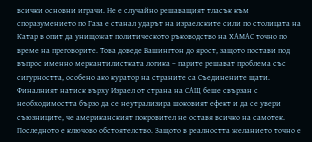всички основни играчи. Не е случайно решаващият тласък към споразумението по Газа е станал ударът на израелските сили по столицата на Катар в опит да унищожат политическото ръководство на ХАМАС точно по време на преговорите. Това доведе Вашингтон до ярост, защото постави под въпрос именно меркантилистката логика – парите решават проблема със сигурността, особено ако куратор на страните са Съединените щати. Финалният натиск върху Израел от страна на САЩ беше свързан с необходимостта бързо да се неутрализира шоковият ефект и да се увери съюзниците, че американският покровител не оставя всичко на самотек.
Последното е ключово обстоятелство. Защото в реалността желанието точно е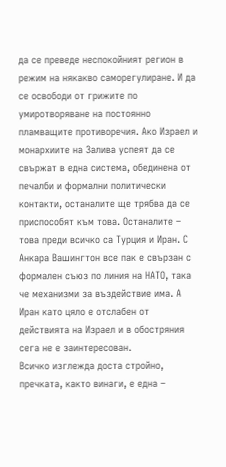да се преведе неспокойният регион в режим на някакво саморегулиране. И да се освободи от грижите по умиротворяване на постоянно пламващите противоречия. Ако Израел и монархиите на Залива успеят да се свържат в една система, обединена от печалби и формални политически контакти, останалите ще трябва да се приспособят към това. Останалите – това преди всичко са Турция и Иран. С Анкара Вашингтон все пак е свързан с формален съюз по линия на НАТО, така че механизми за въздействие има. А Иран като цяло е отслабен от действията на Израел и в обостряния сега не е заинтересован.
Всичко изглежда доста стройно, пречката, както винаги, е една –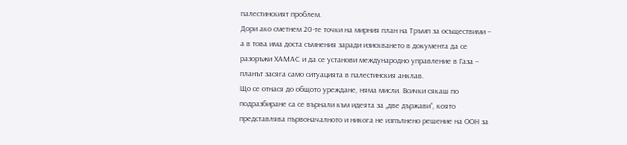палестинският проблем.
Дори ако сметнем 20-те точки на мирния план на Тръмп за осъществими – а в това има доста съмнения заради изискването в документа да се разоръжи ХАМАС и да се установи международно управление в Газа – планът засяга само ситуацията в палестинския анклав.
Що се отнася до общото уреждане, няма мисли. Всички сякаш по подразбиране са се върнали към идеята за „две държави“, която представлява първоначалното и никога не изпълнено решение на ООН за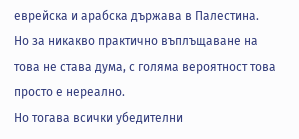еврейска и арабска държава в Палестина. Но за никакво практично въплъщаване на това не става дума, с голяма вероятност това просто е нереално.
Но тогава всички убедителни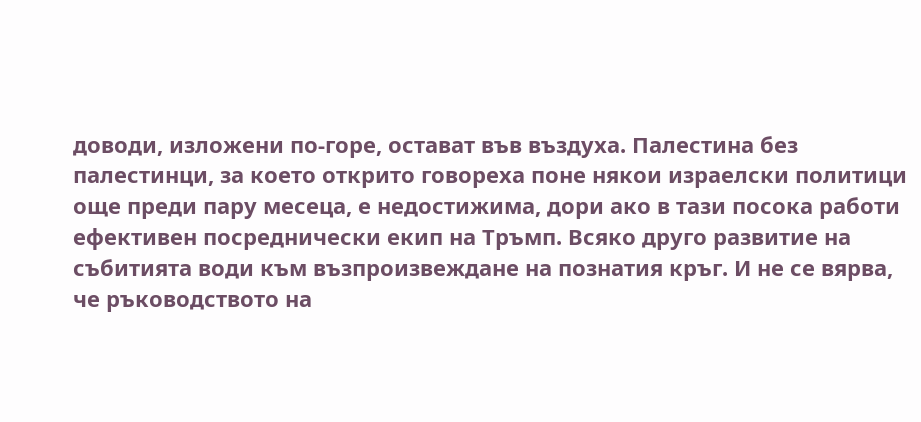доводи, изложени по-горе, остават във въздуха. Палестина без палестинци, за което открито говореха поне някои израелски политици още преди пару месеца, е недостижима, дори ако в тази посока работи ефективен посреднически екип на Тръмп. Всяко друго развитие на събитията води към възпроизвеждане на познатия кръг. И не се вярва, че ръководството на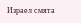Израел смята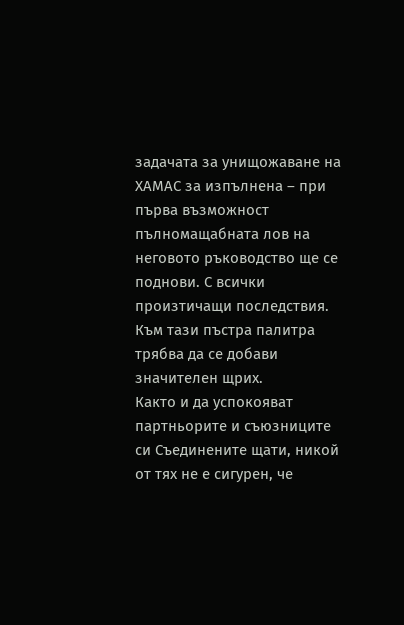задачата за унищожаване на ХАМАС за изпълнена – при първа възможност пълномащабната лов на неговото ръководство ще се поднови. С всички произтичащи последствия.
Към тази пъстра палитра трябва да се добави значителен щрих.
Както и да успокояват партньорите и съюзниците си Съединените щати, никой от тях не е сигурен, че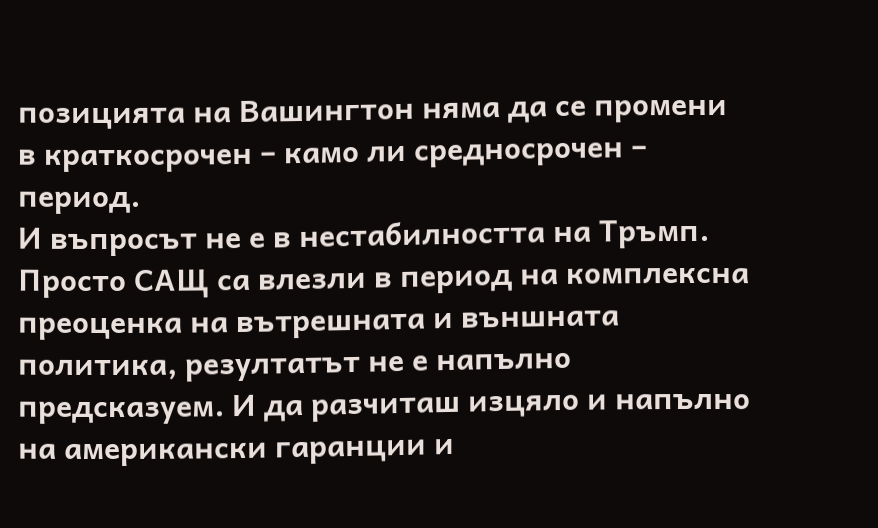позицията на Вашингтон няма да се промени в краткосрочен – камо ли средносрочен – период.
И въпросът не е в нестабилността на Тръмп. Просто САЩ са влезли в период на комплексна преоценка на вътрешната и външната политика, резултатът не е напълно предсказуем. И да разчиташ изцяло и напълно на американски гаранции и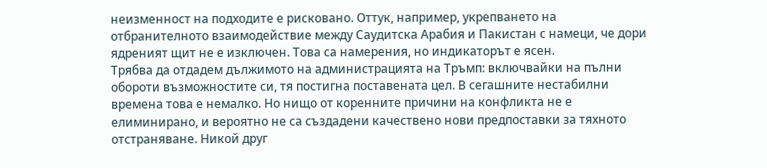неизменност на подходите е рисковано. Оттук, например, укрепването на отбранителното взаимодействие между Саудитска Арабия и Пакистан с намеци, че дори ядреният щит не е изключен. Това са намерения, но индикаторът е ясен.
Трябва да отдадем дължимото на администрацията на Тръмп: включвайки на пълни обороти възможностите си, тя постигна поставената цел. В сегашните нестабилни времена това е немалко. Но нищо от коренните причини на конфликта не е елиминирано, и вероятно не са създадени качествено нови предпоставки за тяхното отстраняване. Никой друг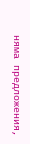няма предложения,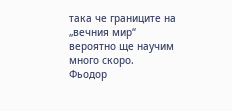така че границите на „вечния мир“ вероятно ще научим много скоро.
Фьодор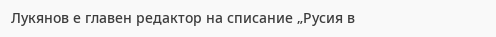Лукянов е главен редактор на списание „Русия в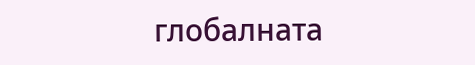глобалната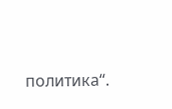политика“.